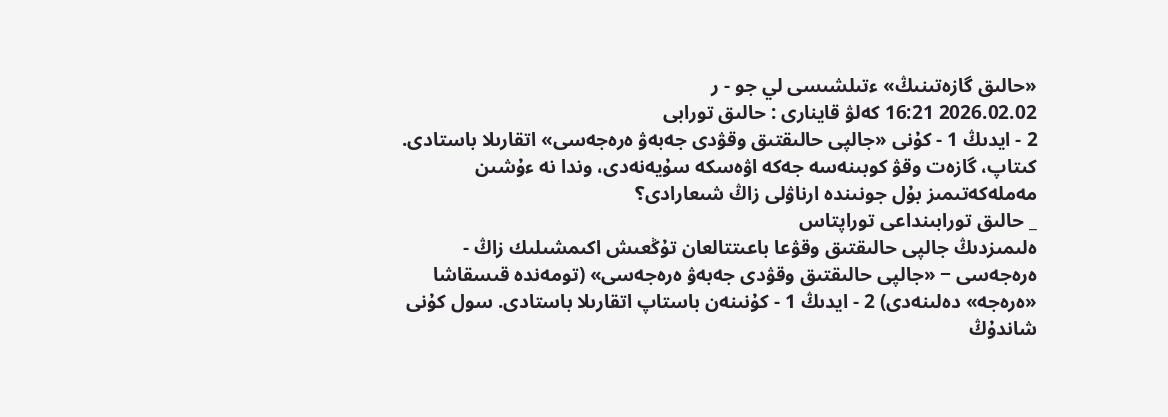«حالىق گازەتىنىڭ» ءتىلشىسى لي جو - ر
2026.02.02 16:21 كەلۋ قاينارى : حالىق تورابى
2 - ايدىڭ 1 - كۇنى «جالپى حالىقتىق وقۋدى جەبەۋ ەرەجەسى» اتقارىلا باستادى. كىتاپ، گازەت وقۋ كوبىنەسە جەكە اۋەسكە سۇيەنەدى، وندا نە ءۇشىن مەملەكەتىمىز بۇل جونىندە ارناۋلى زاڭ شىعارادى؟
_ حالىق تورابىنداعى توراپتاس
ەلىمىزدىڭ جالپى حالىقتىق وقۋعا باعىتتالعان تۇڭعىش اكىمشىلىك زاڭ - ەرەجەسى − «جالپى حالىقتىق وقۋدى جەبەۋ ەرەجەسى» (تومەندە قىسقاشا «ەرەجە» دەلىنەدى) 2 - ايدىڭ 1 - كۇنىنەن باستاپ اتقارىلا باستادى. سول كۇنى شاندۇڭ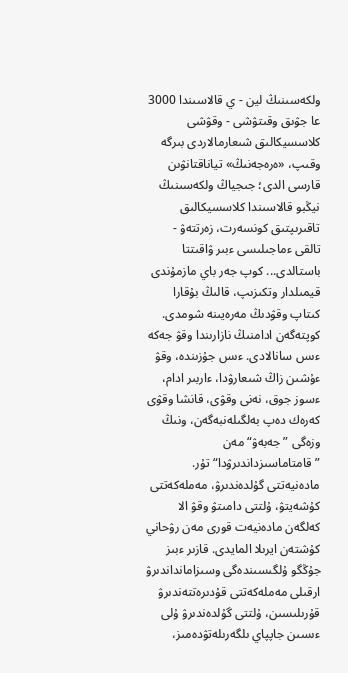ولكەسىنىڭ لين - ي قالاسىندا 3000 عا جۋىق وقىتۋشى - وقۋشى كلاسسيكالىق شىعارمالاردى بىرگە وقىپ، «ەرەجەنىڭ» تياناقتانۋىن قارسى الدى؛ جىجياڭ ولكەسىنىڭ نيڭبو قالاسىندا كلاسسيكالىق تاقىرىپتىق كونسەرت، زەرتتەۋ - تالقى ءماجىلىسى ءبىر ۋاقىتتا باستالدى... كوپ جەر باي مازمۇندى قيمىلدار وتكىزىپ، قالىڭ بۇقارا كىتاپ وقۋدىڭ مەرەيىنە شومدى.
كوپتەگەن ادامنىڭ نازارىندا وقۋ جەكە ءىس سانالادى. ءىس جۇزىندە، وقۋ ءۇشىن زاڭ شىعارۋدا، ءاربىر ادام، ءسوز جوق، نەنى وقۋى، قانشا وقۋى كەرەك دەپ بەلگىلەنبەگەن، ونىڭ وزەگى ”جەبەۋ“ مەن ”قامتاماسىزداندىرۋدا“ تۇر.
مادەنيەتتى گۇلدەندىرۋ، مەملەكەتتى كۇشەيتۋ، ۇلتتى دامىتۋ وقۋ الا كەلگەن مادەنيەت قورى مەن رۋحاني كۇشتەن ايرىلا المايدى. قازىر ءبىز جۇڭگو ۇلگىسىندەگى وسىزامانداندىرۋ ارقىلى مەملەكەتتى قۇدىرەتتەندىرۋ قۇرىلىسىن، ۇلتتى گۇلدەندىرۋ ۇلى ءىسىن جاپپاي ىلگەرىلەتۋدەمىز،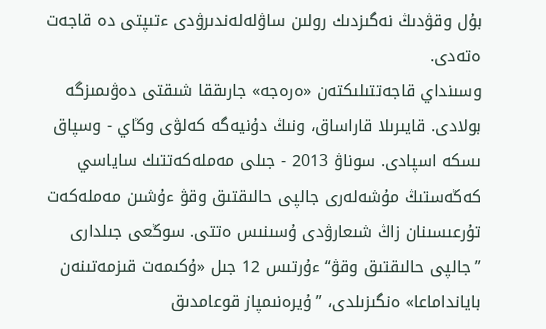بۇل وقۋدىڭ نەگىزدىك رولىن ساۋلەلەندىرۋدى ءتىپتى دە قاجەت ەتەدى.
وسىنداي قاجەتتىلىكتەن «ەرەجە» جارىققا شىقتى دەۋىمىزگە بولادى. قايىرىلا قاراساق، ونىڭ دۇنيەگە كەلۋى وڭاي - وسپاق ىسكە اسپادى. سوناۋ 2013 - جىلى مەملەكەتتىك ساياسي كەڭەستىڭ مۇشەلەرى جالپى حالىقتىق وقۋ ءۇشىن مەملەكەت تۇرعىسىنان زاڭ شىعارۋدى ۇسىنىس ەتتى. سوڭعى جىلدارى ”جالپى حالىقتىق وقۋ“ ءۇرتىس 12 جىل «ۇكىمەت قىزمەتىنەن بايانداماعا» ەنگىزىلدى، ”ۇيرەنىمپاز قوعامدىق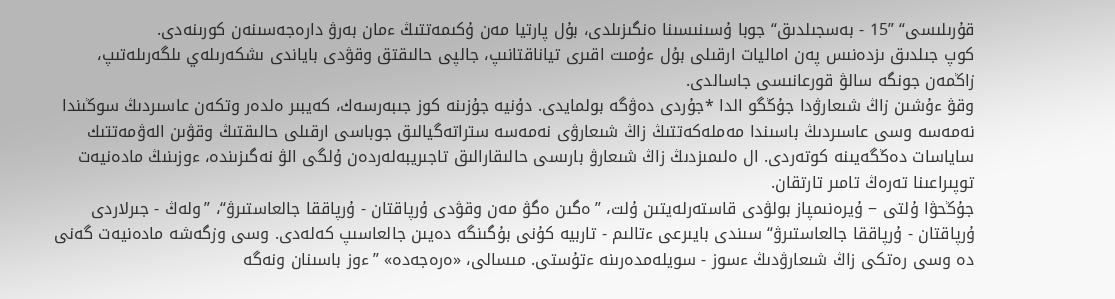قۇرىلىسى“ ”15 - بەسجىلدىق“ جوبا ۇسىنىسىنا ەنگىزىلدى، بۇل پارتيا مەن ۇكىمەتتىڭ ءمان بەرۋ دارەجەسىنەن كورىنەدى.
كوپ جىلدىق ىزدەنىس پەن اماليات ارقىلى بۇل ءۇمىت اقىرى تياناقتانىپ، جالپى حالىقتق وقۋدى باياندى ىشكەرىلەي ىلگەرىلەتىپ، زاڭمەن جونگە سالۋ قورعانىسى جاسالدى.
وقۋ ءۇشىن زاڭ شىعارۋدا جۇڭگو الدا *جۇردى دەۋگە بولمايدى. دۇنيە جۇزىنە كوز جىبەرسەك، كەيبىر ەلدەر وتكەن عاسىردىڭ سوڭىندا نەمەسە وسى عاسىردىڭ باسىندا مەملەكەتتىڭ زاڭ شىعارۋى نەمەسە ستراتەگيالىق جوباسى ارقىلى حالىقتىڭ وقۋىن الەۋمەتتىك ساياسات دەڭگەيىنە كوتەردى. ال ەلىمىزدىڭ زاڭ شىعارۋ بارىسى حالىقارالىق تاجىريبەلەردەن ۇلگى الۋ نەگىزىندە، ءوزىنىڭ مادەنيەت توپىراعىنا تەرەڭ تامىر تارتقان.
جۇڭحۋا ۇلتى − ۇيرەنىمپاز بولۋدى قاستەرلەيتىن ۇلت، ”ەگىن ەگۋ مەن وقۋدى ۇرپاقتان - ۇرپاققا جالعاستىرۋ“، ”ولەڭ - جىرلاردى ۇرپاقتان - ۇرپاققا جالعاستىرۋ“ سىندى بايىرعى ءتالىم - تاربيە كۇنى بۇگىنگە دەيىن جالعاسىپ كەلەدى. وسى وزگەشە مادەنيەت گەنى دە وسى رەتكى زاڭ شىعارۋدىڭ ءسوز - سويلەمدەرىنە ءتۇستى. مىسالى، «ەرەجەدە» ”ءوز باسىنان ونەگە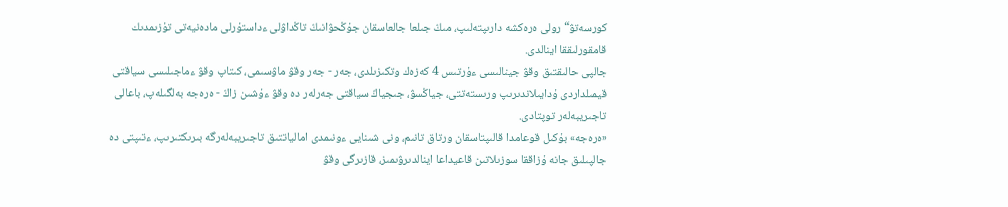كورسەتۋ“ رولى ەرەكشە دارىپتەلىپ، مىڭ جىلعا جالعاسقان جۇڭحۋانىڭ تاڭداۋلى ءداستۇرلى مادەنيەتى تۇزىمدىك قامقورلىققا اينالدى.
جالپى حالىقتىق وقۋ جينالىسى ءۇرتىس 4 كەزەك وتكىزىلدى، جەر - جەر وقۋ ماۋسىمى، كىتاپ وقۋ ءماجىلىسى سياقتى قيمىلداردى ۇدايىلاندىرىپ ورىستەتتى، جياڭسۋ، جىجياڭ سياقتى جەرلەر دە وقۋ ءۇشىن زاڭ - ەرەجە بەلگىلەپ، باعالى تاجىريبەلەر توپتادى.
«ەرەجە» بۇكىل قوعامدا قالىپتاسقان ورتاق تانىم، ونى شىنايى ءونىمدى امالياتتىق تاجىريبەلەرگە بىرىكتىرىپ، ءتىپتى دە جالپىلىق جانە ۇزاققا سوزىلاتىن قاعيداعا اينالدىرۋىمىز، قازىرگى وقۋ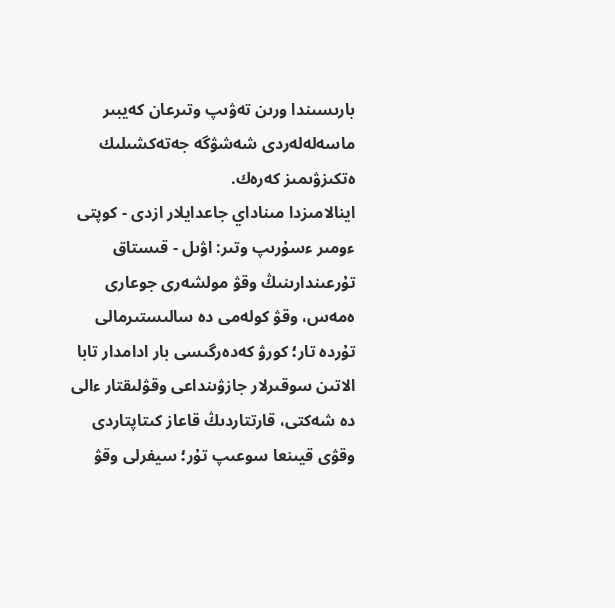بارىسىندا ورىن تەۋىپ وتىرعان كەيبىر ماسەلەلەردى شەشۋگە جەتەكشىلىك ەتكىزۋىمىز كەرەك.
اينالامىزدا مىناداي جاعدايلار ازدى - كوپتى ءومىر ءسۇرىپ وتىر: اۋىل - قىستاق تۇرعىندارىنىڭ وقۋ مولشەرى جوعارى ەمەس، وقۋ كولەمى دە سالىستىرمالى تۇردە تار؛ كورۋ كەدەرگىسى بار ادامدار تابا الاتىن سوقىرلار جازۋىنداعى وقۋلىقتار ءالى دە شەكتى، قارتتاردىڭ قاعاز كىتاپتاردى وقۋى قيىنعا سوعىپ تۇر؛ سيفرلى وقۋ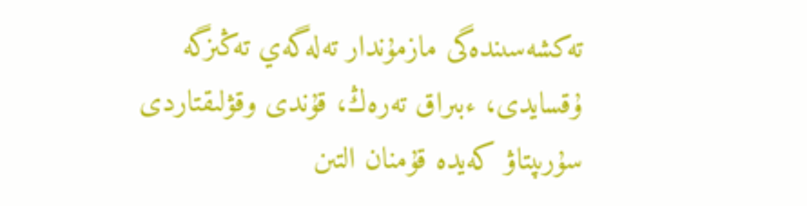تەكشەسىندەگى مازمۇندار تەلەگەي تەڭىزگە ۇقسايدى، ءبىراق تەرەڭ، قۇندى وقۋلىقتاردى سۇرىپتاۋ كەيدە قۇمنان التىن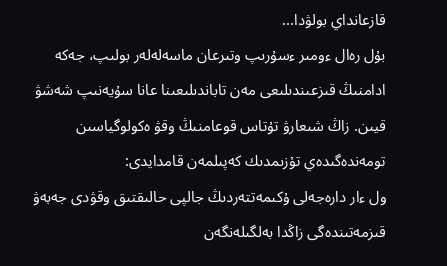قازعانداي بولۋدا...
بۇل رەال ءومىر ءسۇرىپ وتىرعان ماسەلەلەر بولىپ، جەكە ادامنىڭ قىزعىندىلىعى مەن تاباندىلىعىنا عانا سۇيەنىپ شەشۋ قيىن. زاڭ شىعارۋ تۇتاس قوعامنىڭ وقۋ ەكولوگياسىن تومەندەگىدەي تۇزىمدىك كەپىلمەن قامدايدى:
ول ءار دارەجەلى ۇكىمەتتەردىڭ جالپى حالىقتىق وقۋدى جەبەۋ قىزمەتىندەگى زاڭدا بەلگىلەنگەن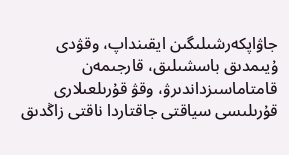جاۋاپكەرشىلىگىن ايقىنداپ، وقۋدى ۇيىمدىق باسشىلىق، قارجىمەن قامتاماسىزداندىرۋ، وقۋ قۇرىلعىلارى قۇرىلىسى سياقتى جاقتاردا ناقتى زاڭدىق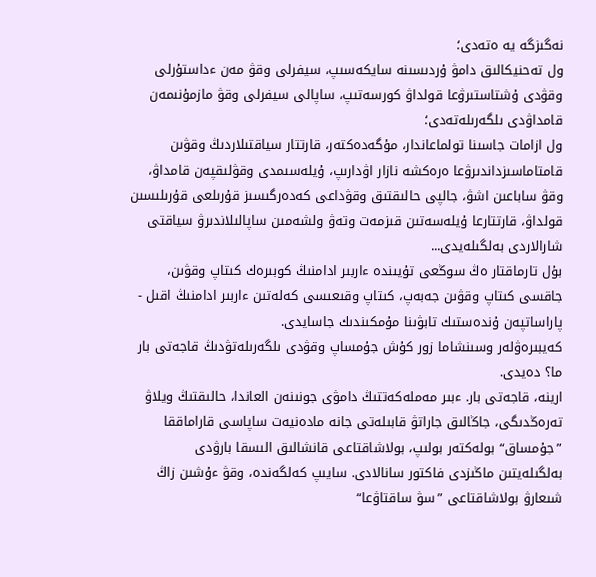نەگىزگە يە ەتەدى؛
ول تەحنيكالىق دامۋ ۇردىسىنە سايكەسىپ، سيفرلى وقۋ مەن ءداستۇرلى وقۋدى ۇشتاستىرۋعا قولداۋ كورسەتىپ، ساپالى سيفرلى وقۋ مازمۇنىمەن قامداۋدى ىلگەرىلەتەدى؛
ول ازامات جاسىنا تولماعاندار، مۇگەدەكتەر، قارتتار سياقتىلاردىڭ وقۋىن قامتاماسىزداندىرۋعا ەرەكشە نازار اۋدارىپ، ۇيلەسىمدى وقۋلىقپەن قامداۋ، وقۋ ساباعىن اشۋ، جالپى حالىقتىق وقۋداعى كەدەرگىسىز قۇرىلعى قۇرىلىسىن قولداۋ، قارتتارعا ۇيلەسەتىن قىزمەت وتەۋ ولشەمىن ساپالىلاندىرۋ سياقتى شارالاردى بەلگىلەيدى...
بۇل تارماقتار ەڭ سوڭعى تۇيىندە ءاربىر ادامنىڭ كوبىرەك كىتاپ وقۋىن، جاقسى كىتاپ وقۋىن جەبەپ، كىتاپ وقىعىسى كەلەتىن ءاربىر ادامنىڭ اقىل - پاراساتپەن ۇندەستىك تابۋىنا مۇمكىندىك جاسايدى.
كەيبىرەۋلەر وسىنشاما زور كۇش جۇمساپ وقۋدى ىلگەرىلەتۋدىڭ قاجەتى بار ما؟ دەيدى.
ارينە، قاجەتى بار. ءبىر مەملەكەتتىڭ دامۋى جونىنەن العاندا، حالىقتىڭ ويلاۋ تەرەڭدىگى، جاڭالىق جاراتۋ قابىلەتى جانە مادەنيەت ساپاسى قاراماققا ”جۇمساق“ بولەكتەر بولىپ، بولاشاقتاعى قانشالىق الىسقا بارۋدى بەلگىلەيتىن ماڭىزدى فاكتور سانالادى. سايىپ كەلگەندە، وقۋ ءۇشىن زاڭ شىعارۋ بولاشاقتاعى ”سۋ ساقتاۋعا“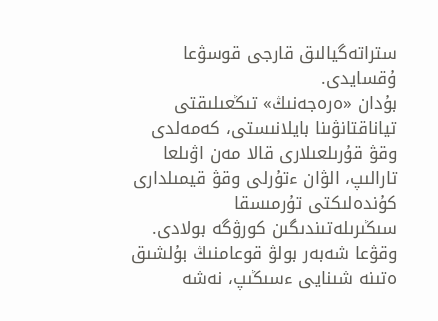ستراتەگيالىق قارجى قوسۋعا ۇقسايدى.
بۇدان «ەرەجەنىڭ» تىڭعىلىقتى تياناقتانۋىنا بايلانىستى، كەمەلدى وقۋ قۇرىلعىلارى قالا مەن اۋىلعا تارالىپ، الۋان ءتۇرلى وقۋ قيمىلدارى كۇندەلىكتى تۇرمىسقا سىڭىرىلەتىندىگىن كورۋگە بولادى. وقۋعا شەبەر بولۋ قوعامنىڭ بۇلشىق ەتىنە شىنايى ءسىڭىپ، نەشە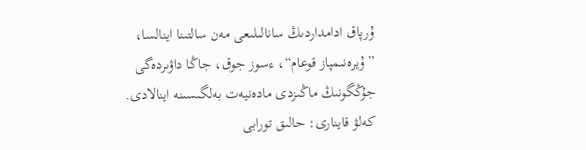ۇرپاق ادامداردىڭ سانالىلىعى مەن سالتىنا اينالسا، ”ۇيرەنىمپاز قوعام“، ءسوز جوق، جاڭا داۋىردەگى جۇڭگونىڭ ماڭىزدى مادەنيەت بەلگىسىنە اينالادى.
كەلۋ قاينارى: حالىق تورابى